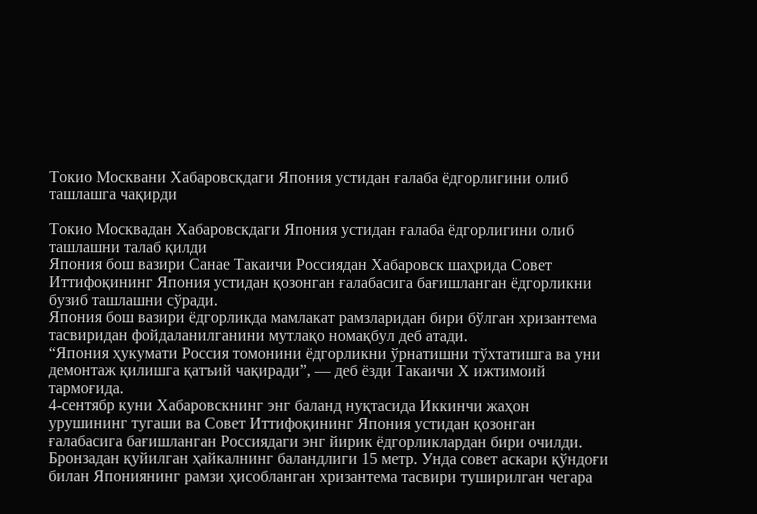Токио Москвани Хабаровскдаги Япония устидан ғалаба ёдгорлигини олиб ташлашга чақирди

Токио Москвадан Хабаровскдаги Япония устидан ғалаба ёдгорлигини олиб ташлашни талаб қилди
Япония бош вазири Санае Такаичи Россиядан Хабаровск шаҳрида Совет Иттифоқининг Япония устидан қозонган ғалабасига бағишланган ёдгорликни бузиб ташлашни сўради.
Япония бош вазири ёдгорликда мамлакат рамзларидан бири бўлган хризантема тасвиридан фойдаланилганини мутлақо номақбул деб атади.
“Япония ҳукумати Россия томонини ёдгорликни ўрнатишни тўхтатишга ва уни демонтаж қилишга қатъий чақиради”, — деб ёзди Такаичи Х ижтимоий тармоғида.
4-сентябр куни Хабаровскнинг энг баланд нуқтасида Иккинчи жаҳон урушининг тугаши ва Совет Иттифоқининг Япония устидан қозонган ғалабасига бағишланган Россиядаги энг йирик ёдгорликлардан бири очилди.
Бронзадан қуйилган ҳайкалнинг баландлиги 15 метр. Унда совет аскари қўндоғи билан Япониянинг рамзи ҳисобланган хризантема тасвири туширилган чегара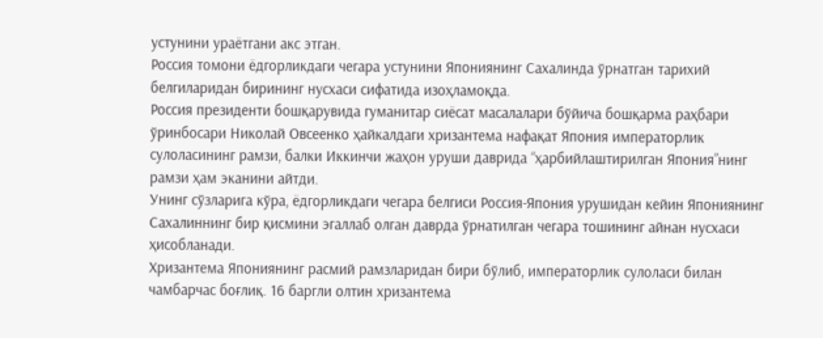устунини ураётгани акс этган.
Россия томони ёдгорликдаги чегара устунини Япониянинг Сахалинда ўрнатган тарихий белгиларидан бирининг нусхаси сифатида изоҳламоқда.
Россия президенти бошқарувида гуманитар сиёсат масалалари бўйича бошқарма раҳбари ўринбосари Николай Овсеенко ҳайкалдаги хризантема нафақат Япония императорлик сулоласининг рамзи, балки Иккинчи жаҳон уруши даврида “ҳарбийлаштирилган Япония”нинг рамзи ҳам эканини айтди.
Унинг сўзларига кўра, ёдгорликдаги чегара белгиси Россия-Япония урушидан кейин Япониянинг Сахалиннинг бир қисмини эгаллаб олган даврда ўрнатилган чегара тошининг айнан нусхаси ҳисобланади.
Хризантема Япониянинг расмий рамзларидан бири бўлиб, императорлик сулоласи билан чамбарчас боғлиқ. 16 баргли олтин хризантема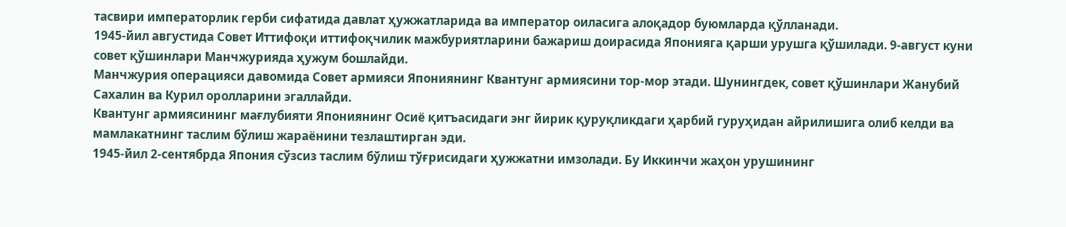тасвири императорлик герби сифатида давлат ҳужжатларида ва император оиласига алоқадор буюмларда қўлланади.
1945-йил августида Совет Иттифоқи иттифоқчилик мажбуриятларини бажариш доирасида Японияга қарши урушга қўшилади. 9-август куни совет қўшинлари Манчжурияда ҳужум бошлайди.
Манчжурия операцияси давомида Совет армияси Япониянинг Квантунг армиясини тор-мор этади. Шунингдек, совет қўшинлари Жанубий Сахалин ва Курил оролларини эгаллайди.
Квантунг армиясининг мағлубияти Япониянинг Осиё қитъасидаги энг йирик қуруқликдаги ҳарбий гуруҳидан айрилишига олиб келди ва мамлакатнинг таслим бўлиш жараёнини тезлаштирган эди.
1945-йил 2-сентябрда Япония сўзсиз таслим бўлиш тўғрисидаги ҳужжатни имзолади. Бу Иккинчи жаҳон урушининг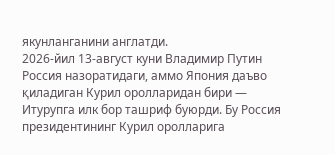якунланганини англатди.
2026-йил 13-август куни Владимир Путин Россия назоратидаги, аммо Япония даъво қиладиган Курил оролларидан бири — Итурупга илк бор ташриф буюрди. Бу Россия президентининг Курил оролларига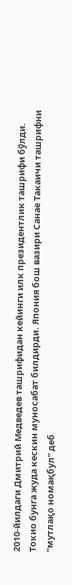2010-йилдаги Дмитрий Медведев ташрифидан кейинги илк президентлик ташрифи бўлди.
Токио бунга жуда кескин муносабат билдирди. Япония бош вазири Санае Такаичи ташрифни “мутлақо номақбул” деб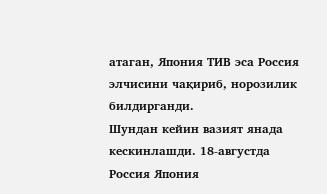атаган, Япония ТИВ эса Россия элчисини чақириб, норозилик билдирганди.
Шундан кейин вазият янада кескинлашди. 18-августда Россия Япония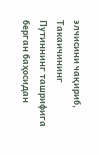элчисини чақириб, Такаичининг Путиннинг ташрифига берган баҳосидан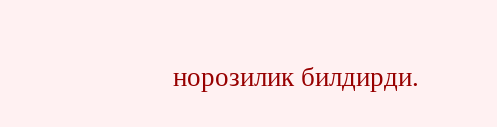норозилик билдирди.